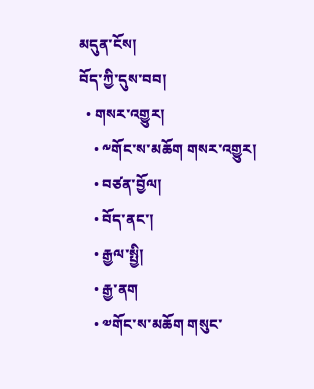མདུན་ངོས།
བོད་ཀྱི་དུས་བབ།
  • གསར་འགྱུར།
    • ༸གོང་ས་མཆོག གསར་འགྱུར།
    • བཙན་བྱོལ།
    • བོད་ནང་།
    • རྒྱལ་སྤྱི།
    • རྒྱ་ནག
    • ༧གོང་ས་མཆོག གསུང་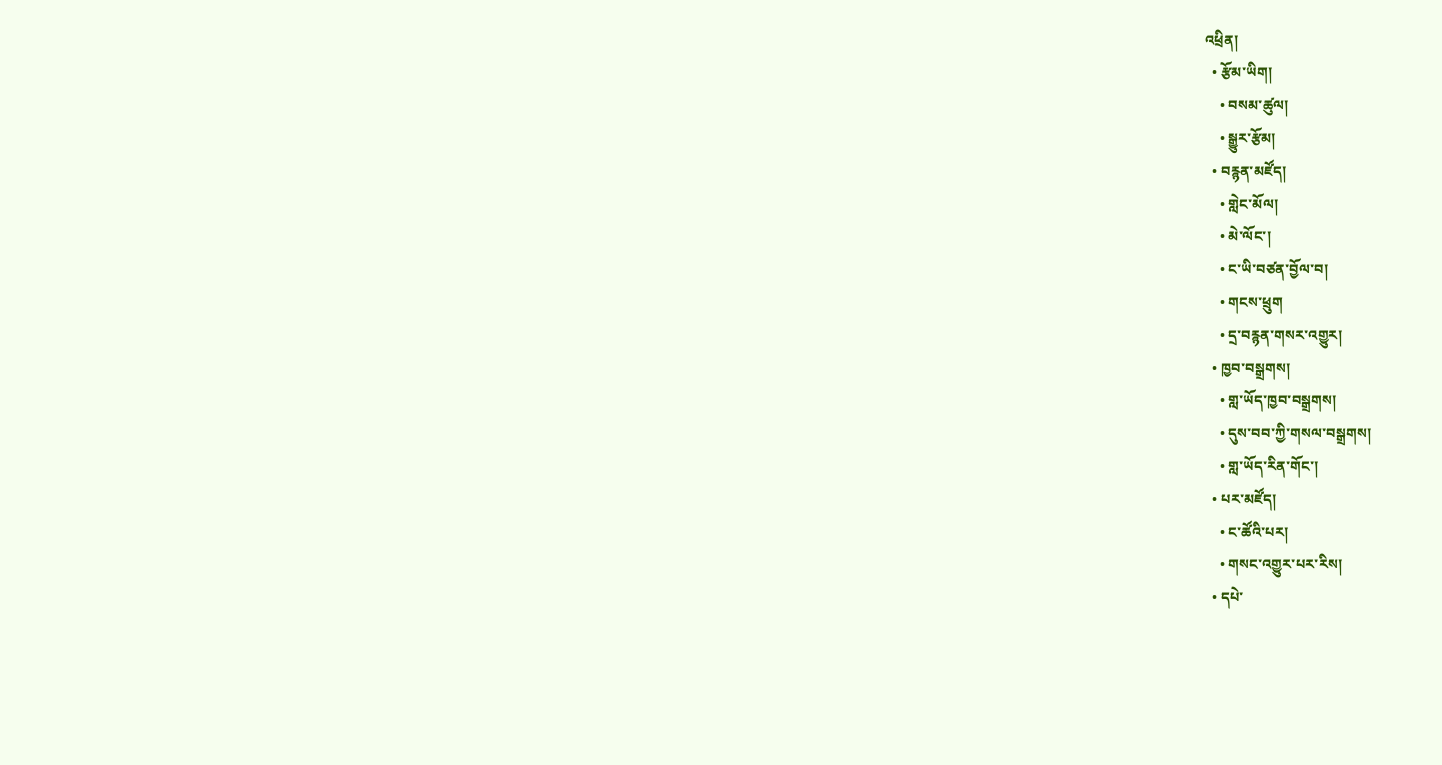འཕྲིན།
  • རྩོམ་ཡིག།
    • བསམ་ཚུལ།
    • སྒྱུར་རྩོམ།
  • བརྙན་མཛོད།
    • གླེང་མོལ།
    • མེ་ལོང་།
    • ང་ཡི་བཙན་བྱོལ་བ།
    • གངས་ཕྲུག
    • དྲ་བརྙན་གསར་འགྱུར།
  • ཁྱབ་བསྒྲགས།
    • གླ་ཡོད་ཁྱབ་བསྒྲགས།
    • དུས་བབ་ཀྱི་གསལ་བསྒྲགས།
    • གླ་ཡོད་རིན་གོང་།
  • པར་མཛོད།
    • ང་ཚོའི་པར།
    • གསང་འགྱུར་པར་རིས།
  • དཔེ་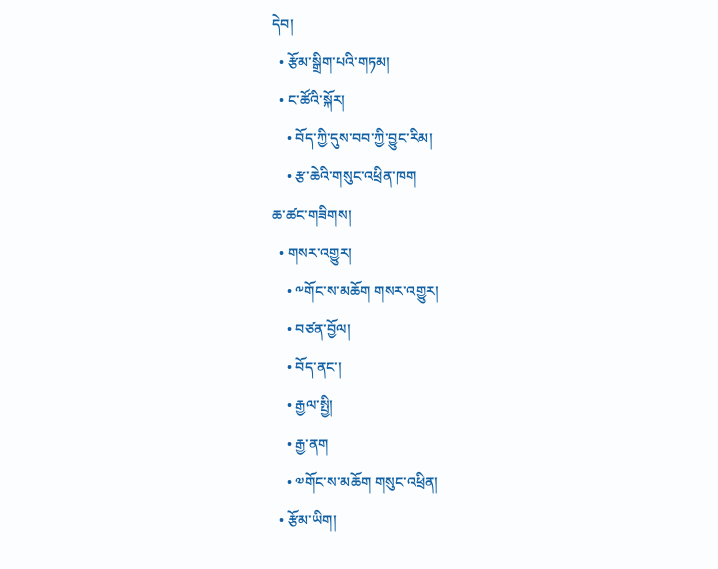དེབ།
  • རྩོམ་སྒྲིག་པའི་གཏམ།
  • ང་ཚོའི་སྐོར།
    • བོད་ཀྱི་དུས་བབ་ཀྱི་བྱུང་རིམ།
    • རྩ་ཆེའི་གསུང་འཕྲིན་ཁག
ཆ་ཚང་གཟིགས།
  • གསར་འགྱུར།
    • ༸གོང་ས་མཆོག གསར་འགྱུར།
    • བཙན་བྱོལ།
    • བོད་ནང་།
    • རྒྱལ་སྤྱི།
    • རྒྱ་ནག
    • ༧གོང་ས་མཆོག གསུང་འཕྲིན།
  • རྩོམ་ཡིག།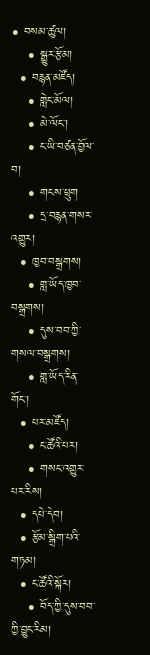• བསམ་ཚུལ།
    • སྒྱུར་རྩོམ།
  • བརྙན་མཛོད།
    • གླེང་མོལ།
    • མེ་ལོང་།
    • ང་ཡི་བཙན་བྱོལ་བ།
    • གངས་ཕྲུག
    • དྲ་བརྙན་གསར་འགྱུར།
  • ཁྱབ་བསྒྲགས།
    • གླ་ཡོད་ཁྱབ་བསྒྲགས།
    • དུས་བབ་ཀྱི་གསལ་བསྒྲགས།
    • གླ་ཡོད་རིན་གོང་།
  • པར་མཛོད།
    • ང་ཚོའི་པར།
    • གསང་འགྱུར་པར་རིས།
  • དཔེ་དེབ།
  • རྩོམ་སྒྲིག་པའི་གཏམ།
  • ང་ཚོའི་སྐོར།
    • བོད་ཀྱི་དུས་བབ་ཀྱི་བྱུང་རིམ།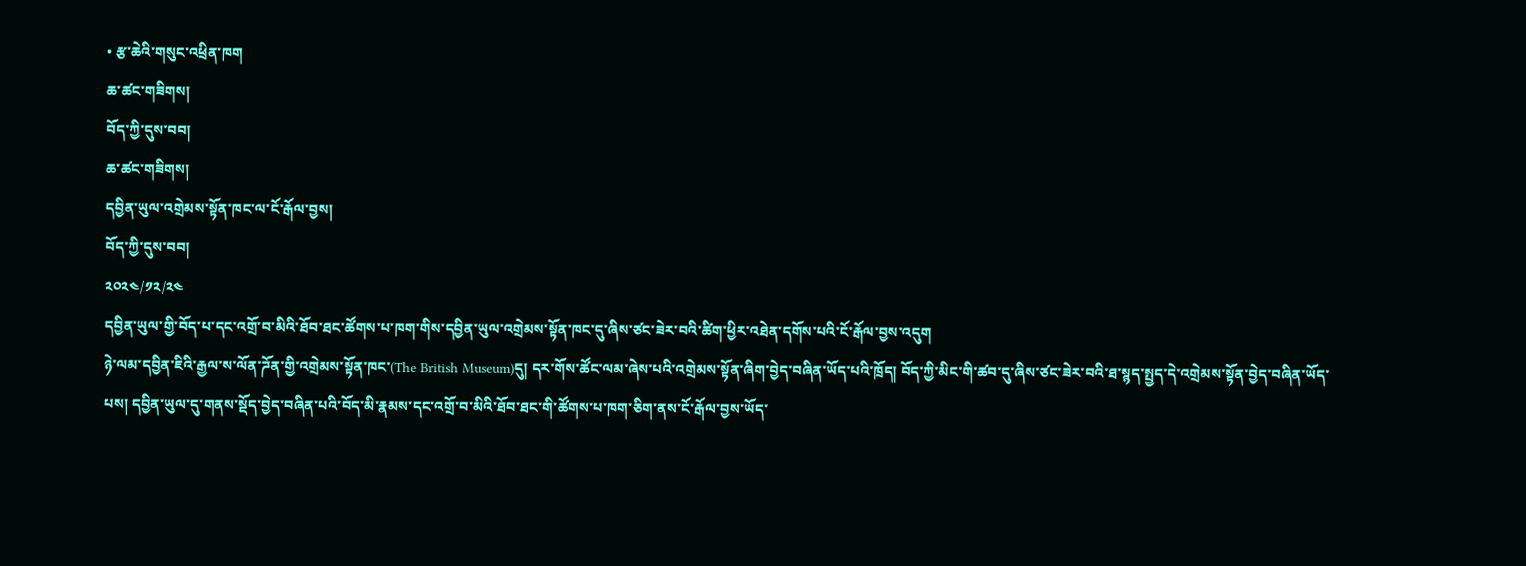• རྩ་ཆེའི་གསུང་འཕྲིན་ཁག
ཆ་ཚང་གཟིགས།
བོད་ཀྱི་དུས་བབ།
ཆ་ཚང་གཟིགས།
དབྱིན་ཡུལ་འགྲེམས་སྟོན་ཁང་ལ་ངོ་རྒོལ་བྱས།
བོད་ཀྱི་དུས་བབ།
༢༠༢༤/༡༢/༢༤
དབྱིན་ཡུལ་གྱི་བོད་པ་དང་འགྲོ་བ་མིའི་ཐོབ་ཐང་ཚོགས་པ་ཁག་གིས་དབྱིན་ཡུལ་འགྲེམས་སྟོན་ཁང་དུ་ཞིས་ཙང་ཟེར་བའི་ཚིག་ཕྱིར་འཐེན་དགོས་པའི་ངོ་རྒོལ་བྱས་འདུག
ཉེ་ལམ་དབྱིན་ཇིའི་རྒྱལ་ས་ལོན་ཌོན་གྱི་འགྲེམས་སྟོན་ཁང་(The British Museum)དུ། དར་གོས་ཚོང་ལམ་ཞེས་པའི་འགྲེམས་སྟོན་ཞིག་བྱེད་བཞིན་ཡོད་པའི་ཁྲོད། བོད་ཀྱི་མིང་གི་ཚབ་དུ་ཞིས་ཙང་ཟེར་བའི་ཐ་སྙད་སྤྱད་དེ་འགྲེམས་སྟོན་བྱེད་བཞིན་ཡོད་པས། དབྱིན་ཡུལ་དུ་གནས་སྡོད་བྱེད་བཞིན་པའི་བོད་མི་རྣམས་དང་འགྲོ་བ་མིའི་ཐོབ་ཐང་གི་ཚོགས་པ་ཁག་ཅིག་ནས་ངོ་རྒོལ་བྱས་ཡོད་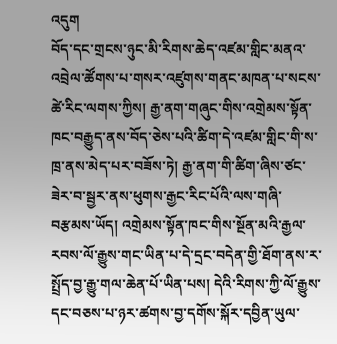འདུག
བོད་དང་གྲངས་ཉུང་མི་རིགས་ཆེད་འཛམ་གླིང་མནའ་འབྲེལ་ཚོགས་པ་གསར་འཛུགས་གནང་མཁན་པ་སངས་ཚེ་རིང་ལགས་ཀྱིས། རྒྱ་ནག་གཞུང་གིས་འགྲེམས་སྟོན་ཁང་བརྒྱུད་ནས་བོད་ཅེས་པའི་ཚིག་དེ་འཛམ་གླིང་གི་ས་ཁྲ་ནས་མེད་པར་བཟོས་ཏེ། རྒྱ་ནག་གི་ཚིག་ཞིས་ཙང་ཟེར་བ་སྦྱར་ནས་ཕུགས་རྒྱང་རིང་པོའི་ལས་གཞི་བརྩམས་ཡོད། འགྲེམས་སྟོན་ཁང་གིས་སྔོན་མའི་རྒྱལ་རབས་ལོ་རྒྱུས་གང་ཡིན་པ་དེ་དྲང་བདེན་གྱི་ཐོག་ནས་ར་སྤྲོད་བྱ་རྒྱུ་གལ་ཆེན་པོ་ཡིན་པས། དེའི་རིགས་ཀྱི་ལོ་རྒྱུས་དང་བཅས་པ་ཉར་ཚགས་བྱ་དགོས་སྐོར་དབྱིན་ཡུལ་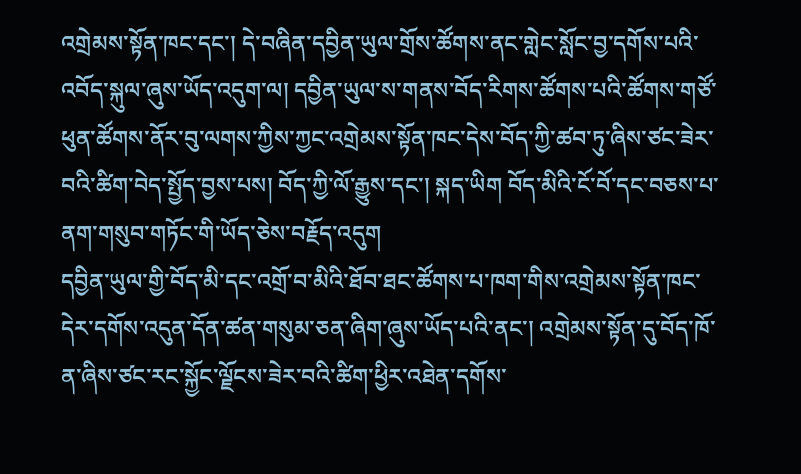འགྲེམས་སྟོན་ཁང་དང་། དེ་བཞིན་དབྱིན་ཡུལ་གྲོས་ཚོགས་ནང་གླེང་སློང་བྱ་དགོས་པའི་འབོད་སྐུལ་ཞུས་ཡོད་འདུག་ལ། དབྱིན་ཡུལ་ས་གནས་བོད་རིགས་ཚོགས་པའི་ཚོགས་གཙོ་ཕུན་ཚོགས་ནོར་བུ་ལགས་ཀྱིས་ཀྱང་འགྲེམས་སྟོན་ཁང་དེས་བོད་ཀྱི་ཚབ་ཏུ་ཞིས་ཙང་ཟེར་བའི་ཚིག་བེད་སྤྱོད་བྱས་པས། བོད་ཀྱི་ལོ་རྒྱུས་དང་། སྐད་ཡིག བོད་མིའི་ངོ་བོ་དང་བཅས་པ་ནག་གསུབ་གཏོང་གི་ཡོད་ཅེས་བརྗོད་འདུག
དབྱིན་ཡུལ་གྱི་བོད་མི་དང་འགྲོ་བ་མིའི་ཐོབ་ཐང་ཚོགས་པ་ཁག་གིས་འགྲེམས་སྟོན་ཁང་དེར་དགོས་འདུན་དོན་ཚན་གསུམ་ཅན་ཞིག་ཞུས་ཡོད་པའི་ནང་། འགྲེམས་སྟོན་དུ་བོད་ཁོ་ན་ཞིས་ཙང་རང་སྐྱོང་ལྗོངས་ཟེར་བའི་ཚིག་ཕྱིར་འཐེན་དགོས་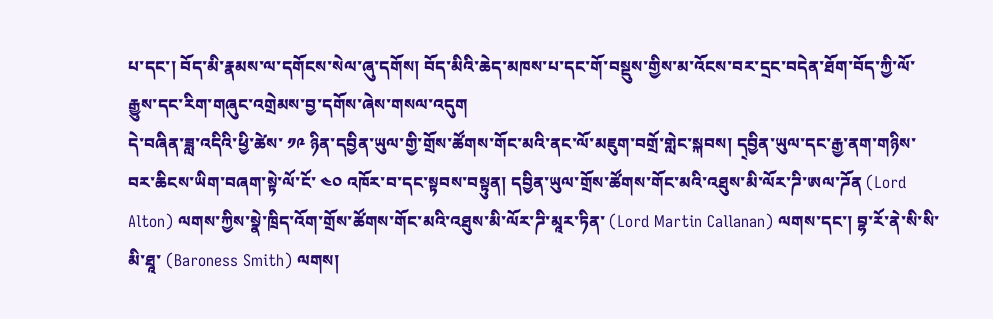པ་དང་། བོད་མི་རྣམས་ལ་དགོངས་སེལ་ཞུ་དགོས། བོད་མིའི་ཆེད་མཁས་པ་དང་གོ་བསྡུས་གྱིས་མ་འོངས་བར་དྲང་བདེན་ཐོག་བོད་ཀྱི་ལོ་རྒྱུས་དང་རིག་གཞུང་འགྲེམས་བྱ་དགོས་ཞེས་གསལ་འདུག
དེ་བཞིན་ཟླ་འདིའི་ཕྱི་ཚེས་ ༡༩ ཉིན་དབྱིན་ཡུལ་གྱི་གྲོས་ཚོགས་གོང་མའི་ནང་ལོ་མཇུག་བགྲོ་གླེང་སྐབས། ད྄བྱིན་ཡུལ་དང་རྒྱ་ནག་གཉིས་བར་ཆིངས་ཡིག་བཞག་སྟེ་ལོ་ངོ་ ༤༠ འཁོར་བ་དང་སྟབས་བསྟུན། དབྱིན་ཡུལ་གྲོས་ཚོགས་གོང་མའི་འཐུས་མི་ལོར་ཌི་ཨལ་ཌོན (Lord Alton) ལགས་ཀྱིས་སྣེ་ཁྲིད་འོག་གྲོས་ཚོགས་གོང་མའི་འཐུས་མི་ལོར་ཌི་མཱར་ཏིན་ (Lord Martin Callanan) ལགས་དང་། བྷ་རོ་ནེ་སི་སི་མི་ཐཱ་ (Baroness Smith) ལགས།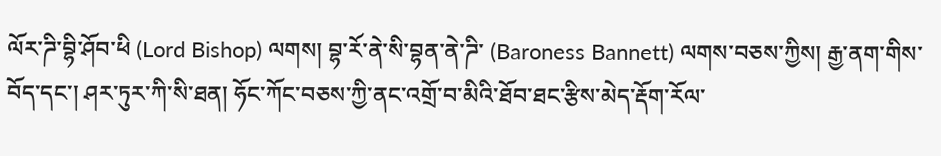ལོར་ཌི་བྷི་ཤོབ་ཕི (Lord Bishop) ལགས། བྷ་རོ་ནེ་སི་བྷན་ནེ་ཌི་ (Baroness Bannett) ལགས་བཅས་ཀྱིས། རྒྱ་ནག་གིས་བོད་དང་། ཤར་ཏུར་ཀི་སི་ཐན། ཧོང་ཀོང་བཅས་ཀྱི་ནང་འགྲོ་བ་མིའི་ཐོབ་ཐང་རྩིས་མེད་རྡོག་རོལ་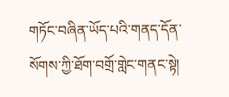གཏོང་བཞིན་ཡོད་པའི་གནད་དོན་སོགས་ཀྱི་ཐོག་བགྲོ་གླེང་གནང་སྟེ།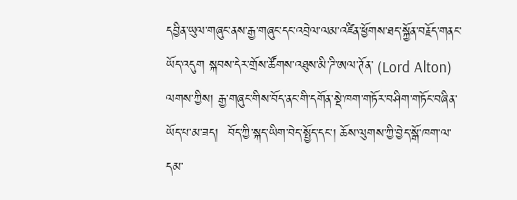དབྱིན་ཡུལ་གཞུང་ནས་རྒྱ་གཞུང་དང་འབྲེལ་ལམ་འཛིན་ཕྱོགས་ཐད་སྐྱོན་བརྗོད་གནང་ཡོད་འདུག སྐབས་དེར་གྲོས་ཚོགས་འཐུས་མི་ཌི་ཨལ་ཊོན་ (Lord Alton) ལགས་ཀྱིས། རྒྱ་གཞུང་གིས་བོད་ནང་གི་དགོན་སྡེ་ཁག་གཏོར་བཤིག་གཏོང་བཞིན་ཡོད་པ་མ་ཟད།  བོད་ཀྱི་སྐད་ཡིག་བེད་སྤྱོད་དང་། ཆོས་ལུགས་ཀྱི་བྱེད་སྒོ་ཁག་ལ་དམ་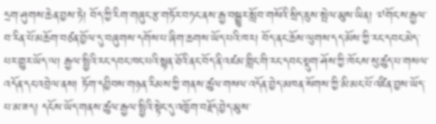དྲག་ཤུགས་ཆེན་བྱས་ཏེ། བོད་ཀྱི་རིག་གཞུང་རྩ་གཏོར་བཏང་ནས་རྒྱ་བསྒྱུར་སློབ་གསོའི་སྲིད་ཇུས་སྤེལ་མུས་ཡིན། ༧གོང་ས་རྒྱལ་བ་རིན་པོ་མཆོག་བཙན་བྱོལ་དུ་བཞུགས་དགོས་པ་ཞིག་ཆགས་ཡོད་པའི་ཁར། བོད་ནང་ཆོས་ལུགས་དད་མོས་ཀྱི་རང་དབང་མེད་པར་གྱུར་ཡོད་ལ། རྒྱལ་སྤྱིའི་རང་དབང་ཁང་པའི་སྙན་ཐོའི་ནང་བོད་ནི་འཛམ་གླིང་གི་རང་དབང་སྡུག་ཤོས་ཀྱི་ཁོངས་སུ་ཚུད་པ་གསལ་འདོན་དང་འབྲེལ་ནས། ཏོག་དབྱིབས་གཉན་རིམས་ཀྱི་གནས་ཚུལ་གསལ་འདོན་བྱེད་མཁན་སོགས་ཀྱི་མི་མང་པོ་འཛིན་བྱས་ཡོད་པ་མ་ཟད། དངོས་ཡོད་གནས་ཚུལ་རྒྱལ་སྤྱིའི་སྟེང་དུ་འཁྱོག་བརྗོད་བྱེད་མུས་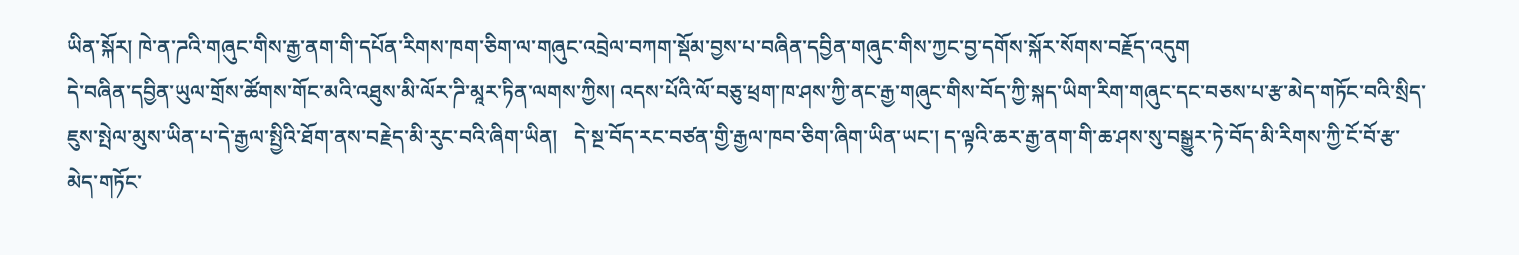ཡིན་སྐོར། ཁེ་ན་ཌའི་གཞུང་གིས་རྒྱ་ནག་གི་དཔོན་རིགས་ཁག་ཅིག་ལ་གཞུང་འབྲེལ་བཀག་སྡོམ་བྱས་པ་བཞིན་དབྱིན་གཞུང་གིས་ཀྱང་བྱ་དགོས་སྐོར་སོགས་བརྗོད་འདུག
དེ་བཞིན་དབྱིན་ཡུལ་གྲོས་ཚོགས་གོང་མའི་འཐུས་མི་ལོར་ཌི་མཱར་ཏིན་ལགས་ཀྱིས། འདས་པོའི་ལོ་བཅུ་ཕྲག་ཁ་ཤས་ཀྱི་ནང་རྒྱ་གཞུང་གིས་བོད་ཀྱི་སྐད་ཡིག་རིག་གཞུང་དང་བཅས་པ་རྩ་མེད་གཏོང་བའི་སྲིད་ཇུས་སྤེལ་མུས་ཡིན་པ་དེ་རྒྱལ་སྤྱིའི་ཐོག་ནས་བརྗེད་མི་རུང་བའི་ཞིག་ཡིན།   དེ་སྔ་བོད་རང་བཙན་གྱི་རྒྱལ་ཁབ་ཅིག་ཞིག་ཡིན་ཡང་། ད་ལྟའི་ཆར་རྒྱ་ནག་གི་ཆ་ཤས་སུ་བསྒྱུར་ཏེ་བོད་མི་རིགས་ཀྱི་ངོ་བོ་རྩ་མེད་གཏོང་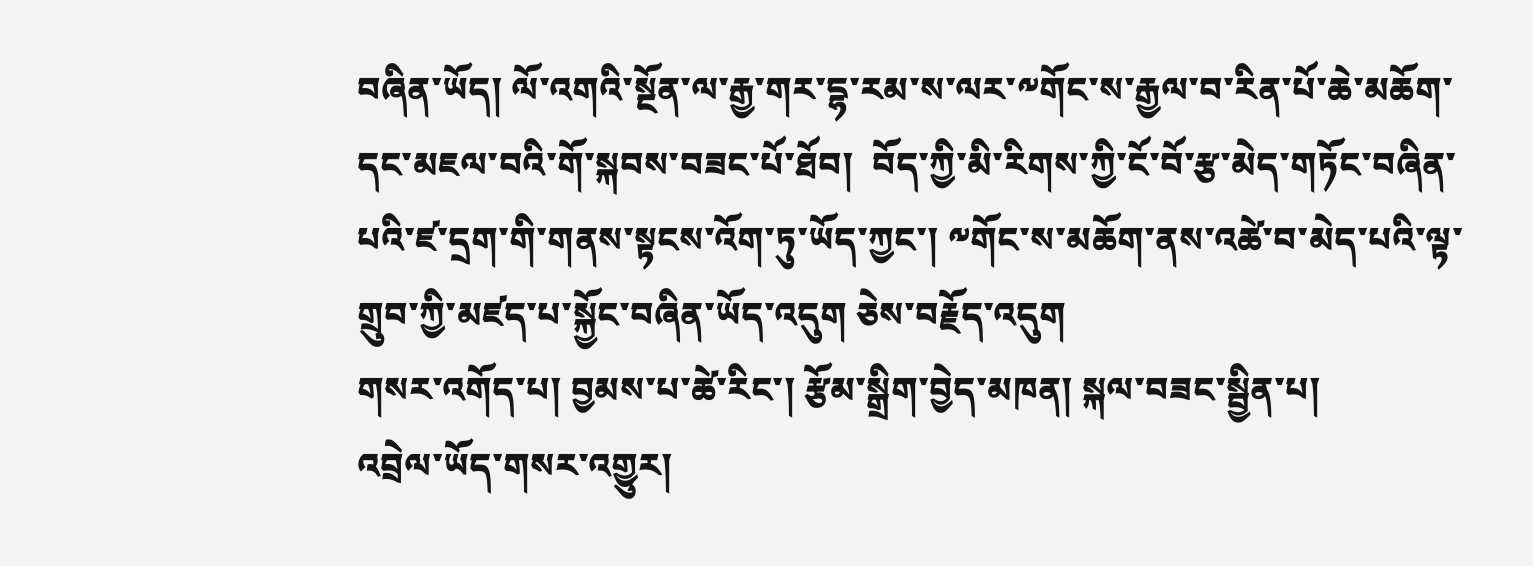བཞིན་ཡོད། ལོ་འགའི་སྔོན་ལ་རྒྱ་གར་དྷ་རམ་ས་ལར་༸གོང་ས་རྒྱལ་བ་རིན་པོ་ཆེ་མཆོག་དང་མཇལ་བའི་གོ་སྐབས་བཟང་པོ་ཐོབ།  བོད་ཀྱི་མི་རིགས་ཀྱི་ངོ་བོ་རྩ་མེད་གཏོང་བཞིན་པའི་ཛ་དྲག་གི་གནས་སྟངས་འོག་ཏུ་ཡོད་ཀྱང་། ༸གོང་ས་མཆོག་ནས་འཚེ་བ་མེད་པའི་ལྟ་གྲུབ་ཀྱི་མཛད་པ་སྐྱོང་བཞིན་ཡོད་འདུག ཅེས་བརྗོད་འདུག
གསར་འགོད་པ། བྱམས་པ་ཚེ་རིང་། རྩོམ་སྒྲིག་བྱེད་མཁན། སྐལ་བཟང་སྦྱིན་པ།
འབྲེལ་ཡོད་གསར་འགྱུར།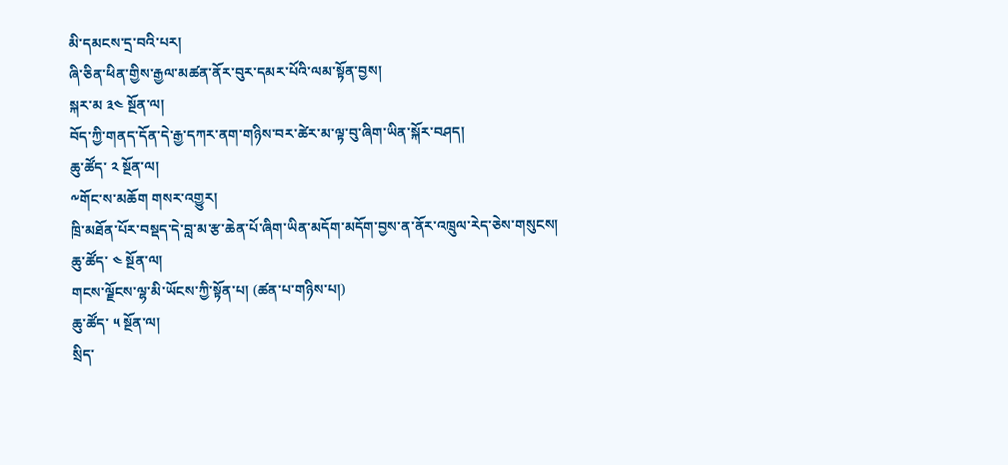མི་དམངས་དྲ་བའི་པར།
ཞི་ཅིན་ཕིན་གྱིས་རྒྱལ་མཚན་ནོར་བུར་དམར་པོའི་ལམ་སྟོན་བྱས།
སྐར་མ ༣༤ སྔོན་ལ།
བོད་ཀྱི་གནད་དོན་དེ་རྒྱ་དཀར་ནག་གཉིས་བར་ཚེར་མ་ལྟ་བུ་ཞིག་ཡིན་སྐོར་བཤད།
ཆུ་ཚོད་ ༢ སྔོན་ལ།
༸གོང་ས་མཆོག གསར་འགྱུར།
ཁྲི་མཐོན་པོར་བསྡད་དེ་བླ་མ་རྩ་ཆེན་པོ་ཞིག་ཡིན་མདོག་མདོག་བྱས་ན་ནོར་འཁྲུལ་རེད་ཅེས་གསུངས།
ཆུ་ཚོད་ ༤ སྔོན་ལ།
གངས་ལྗོངས་ལྷ་མི་ཡོངས་ཀྱི་སྟོན་པ། (ཚན་པ་གཉིས་པ།)
ཆུ་ཚོད་ ༥ སྔོན་ལ།
སྲིད་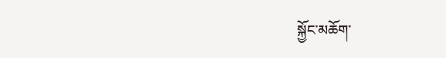སྐྱོང་མཆོག་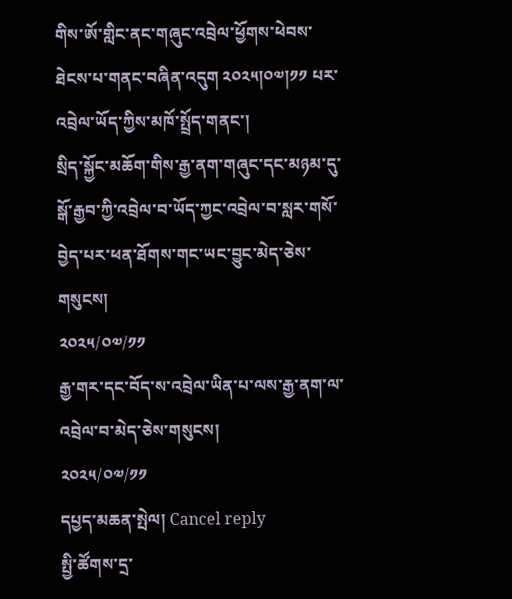གིས་ཨོ་གླིང་ནང་གཞུང་འབྲེལ་ཕྱོགས་ཕེབས་ཐེངས་པ་གནང་བཞིན་འདུག ༢༠༢༥།༠༧།༡༡ པར་འབྲེལ་ཡོད་ཀྱིས་མཁོ་སྤྲོད་གནང་།
སྲིད་སྐྱོང་མཆོག་གིས་རྒྱ་ནག་གཞུང་དང་མཉམ་དུ་སྒོ་རྒྱབ་ཀྱི་འབྲེལ་བ་ཡོད་ཀྱང་འབྲེལ་བ་སླར་གསོ་བྱེད་པར་ཕན་ཐོགས་གང་ཡང་བྱུང་མེད་ཅེས་གསུངས།
༢༠༢༥/༠༧/༡༡
རྒྱ་གར་དང་བོད་ས་འབྲེལ་ཡིན་པ་ལས་རྒྱ་ནག་ལ་འབྲེལ་བ་མེད་ཅེས་གསུངས།
༢༠༢༥/༠༧/༡༡
དཔྱད་མཆན་སྤེལ། Cancel reply
སྤྱི་ཚོགས་དྲ་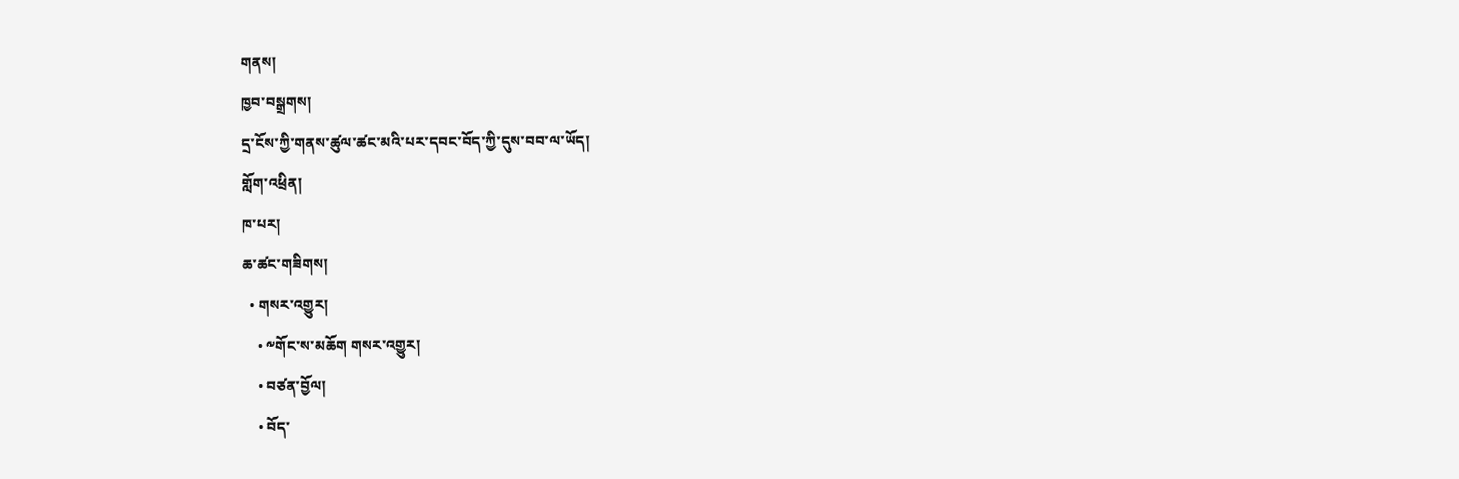གནས།
ཁྱབ་བསྒྲགས།
དྲ་ངོས་ཀྱི་གནས་ཚུལ་ཚང་མའི་པར་དབང་བོད་ཀྱི་དུས་བབ་ལ་ཡོད།
གློག་འཕྲིན།
ཁ་པར།
ཆ་ཚང་གཟིགས།
  • གསར་འགྱུར།
    • ༸གོང་ས་མཆོག གསར་འགྱུར།
    • བཙན་བྱོལ།
    • བོད་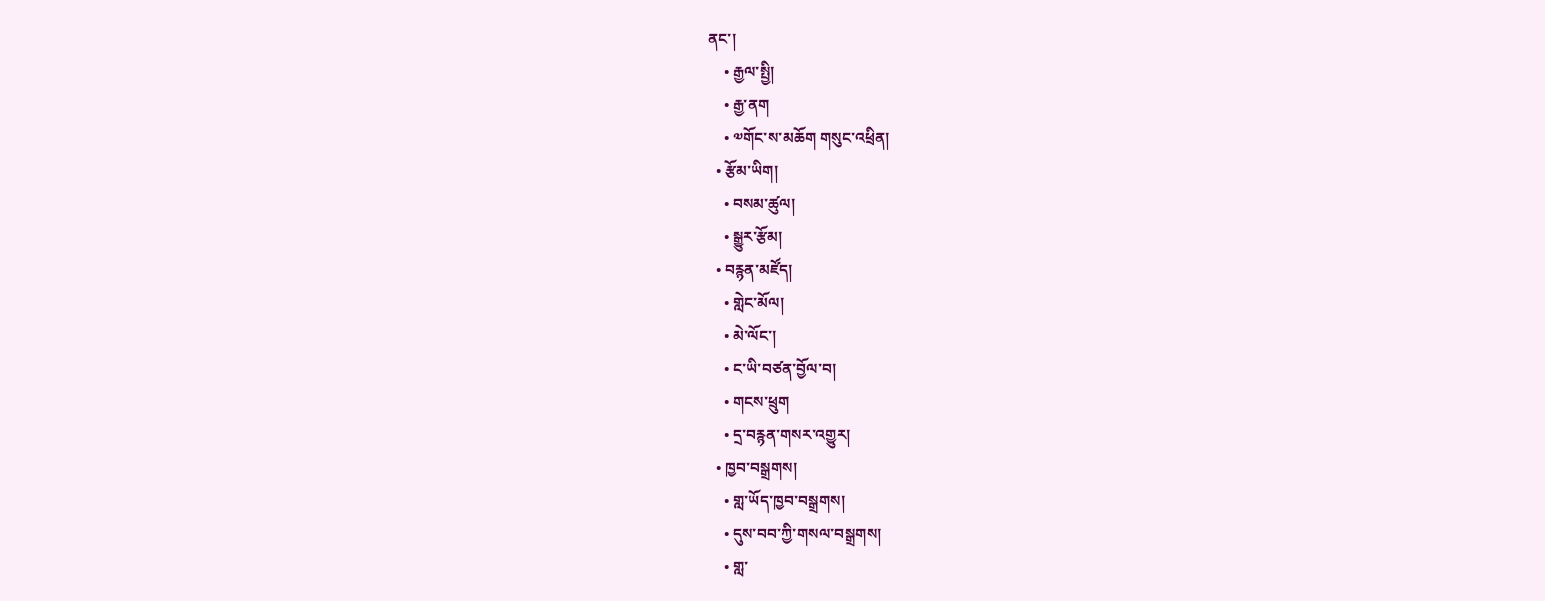ནང་།
    • རྒྱལ་སྤྱི།
    • རྒྱ་ནག
    • ༧གོང་ས་མཆོག གསུང་འཕྲིན།
  • རྩོམ་ཡིག།
    • བསམ་ཚུལ།
    • སྒྱུར་རྩོམ།
  • བརྙན་མཛོད།
    • གླེང་མོལ།
    • མེ་ལོང་།
    • ང་ཡི་བཙན་བྱོལ་བ།
    • གངས་ཕྲུག
    • དྲ་བརྙན་གསར་འགྱུར།
  • ཁྱབ་བསྒྲགས།
    • གླ་ཡོད་ཁྱབ་བསྒྲགས།
    • དུས་བབ་ཀྱི་གསལ་བསྒྲགས།
    • གླ་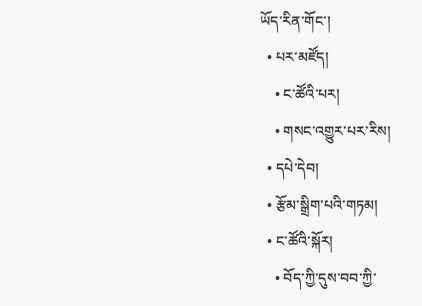ཡོད་རིན་གོང་།
  • པར་མཛོད།
    • ང་ཚོའི་པར།
    • གསང་འགྱུར་པར་རིས།
  • དཔེ་དེབ།
  • རྩོམ་སྒྲིག་པའི་གཏམ།
  • ང་ཚོའི་སྐོར།
    • བོད་ཀྱི་དུས་བབ་ཀྱི་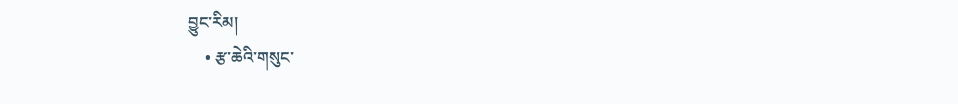བྱུང་རིམ།
    • རྩ་ཆེའི་གསུང་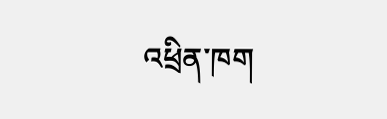འཕྲིན་ཁག